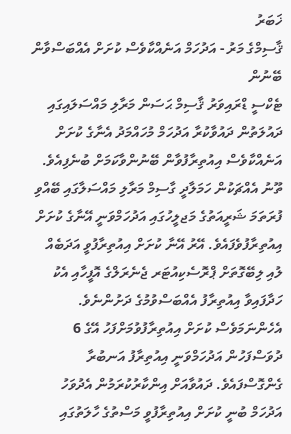ޚަބަރު
ޤާސިމްގެ މަރު - އަދުހަމް އަނެއްކާވެސް ކުށަށް އެއްބަސްވާން ބޭނުން
ޓެކްސީ ޑްރައިވަރު ޤާސިމް ޙަސަން މަރާލި މައްސަލައިގައި ދައުލަތުން ދައުވާކުރާ އަދުހަމް މުހައްމަދު އެނާގެ ކުށަށް އަނެއްކާވެސް އިއުތިރާފުވާން ބޭނުންވާކަމަށް ބުނެފިއެވެ.
ތޫނު އެއްޗަކުން ހަމަލާދީ ގާސިމް މަރާލި މައްސަލާގައި ބޭއްވި ފުރަތަމަ ޝަރީއަތުގެ މަޖލީހުގައި އަދުހަމްވަނީ އޭނާގެ ކުށަށް އިއުތިރާފުވެފައެވެ. އޭރު އޭނާ ކުށަށް އިއުތިރާފުވީ އަދަބެއް ލުއި ލިބޭގޮތަށް ޕްރޮސެކިއުޓަރ ޖެނެރަލްގެ އޮފީހާއި އެކު ހަދާފައިވާ އިއުތިރާފު އެއްބަސްވުމުގެ ދަށުންނެވެ.
އެހެންނަމަވެސް ކުށަށް އިއުތިރާފުވުމަށްފަހު އޭގެ 6 ދުވަސްފަހުން އަދުހަމްވަނީ އިއުތިރާފު އަނބުރާ ގެންގޮސްފައެވެ. ދައުވާއަށް އިންކާރުކުރަމުން އެދުވަހު އަދުހަމް ބުނީ ކުށަށް އިއުތިރާފުވީ މަސްތުގެ ހާލަތުގައި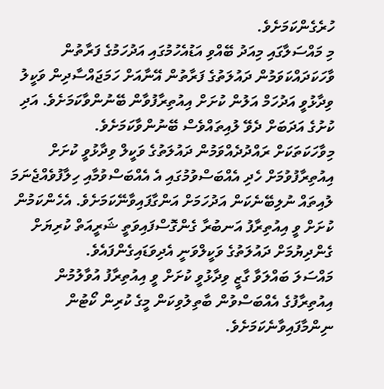ހުރެގެންކަމަށެވެ.
މި މައްސަލާގައި މިއަދު ބޭއްވި އަޑުއެހުމުގައި އަދުހަމުގެ ފަރާތުން ވާހަކަދައްކަވަމުން ދައުލަތުގެ ފަރާތުން އޭނާއަށް ހަމަޖައްސާދިން ވަކީލު ވިދާޅުވީ އަދުހަމް އަލުން ކުށަށް އިއުތިރާފުވާން ބޭނުންވާކަމަށެވެ. އަދި ކުށުގެ އަދަބަށް ދެވޭ ލުއިތައްވެސް ބޭނުންވާކަމަށެވެ.
މިވާހަކަތަކަށް ރައްދުދެއްވަމުން ދައުލަތުގެ ވަކީލް ވިދާޅުވީ ކުށަށް އިއުތިރާފުވުމަށް ހެދި އެއްބަސްވުމުގައި އެ އެއްބަސްވުމާއި ހިލާފުވެއްޖެނަމަ ލުއިތައް ނުލިބޭނެކަން އަދުހަމަށް އަންގާފައިވާނޭކަމަށެވެ. އެހެންކަމުން ކުށަށް ވީ އިއުތިރާފު އަނބުރާ ގެންގޮސްފައިވަތީ ޝަރީއަތް ކުރިޔަށް ގެންދިޔުމަށް ދައުލަތުގެ ވަކީލްވަނީ އެދިވަޑައިގެންފައެވެ.
މައްސަލަ ބައްލަވާ ގާޒީ ވިދާޅުވީ ކުށަށް ވީ އިއުތިރާފު އުވާލުމުން އިއުތިރާފުގެ އެއްބަސްވުން ބާތިލުވިކަން މީގެ ކުރިން ކޯޓުން ނިންމާފައިވާނެކަމަށެވެ.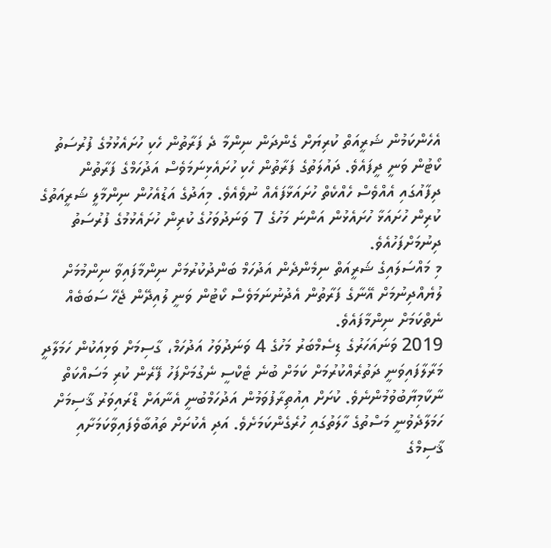އެހެންކަމުން ޝަރީއަތް ކުރިޔަށް ގެންދަން ނިންމާ ދެ ފަރާތުން ހެކި ހުށައެޅުމުގެ ފުރުސަތު ކޯޓުން ވަނީ ދީފައެވެ. ދައުލަތުގެ ފަރާތުން ހެކި ހުށައެޅިނަމަވެސް އަދުހަމްގެ ފަރާތުން ދިފާއުގައި އެއްވެސް ހެއްކެތް ހުށައަޅާފައެއް ނުވެއެވެ. މިއަދުގެ އަޑުއެހުން ނިންމާލީ ޝަރީއަތުގެ ކުރިން ހުށައަޅާ ހުށައެޅުން އަންނަ މަހުގެ 7 ވަނަދުވަހުގެ ކުރިން ހުށައެޅުމުގެ ފުރުސަތު ދިނުމަށްފަހުއެވެ.
މި މައްސަލައިގެ ޝަރީއަތް ނިމެންދެން އަދުހަމް ބަންދުކުރުމަށް ނިންމާފައިވާ ނިންމުމަށް ލުޔެއްދިނުމަށް އޭނާގެ ފަރާތުން އެދުނުނަމަވެސް ކޯޓުން ވަނީ ލުއިދޭން ޖެހޭ ސަބަބެއް ނެތްކަމަށް ނިންމާފައެވެ.
2019 ވަނައަހަރުގެ ޑިސެމްބަރު މަހުގެ 4 ވަނަދުވަހު އަދުހަމް، ގާސިމަށް ވަޅިއަކުން ހަމަލާދީ މަރާލާފައިވަނީ ދަތުރެއްކުރުމަށް ކަމަށް ބުނެ ޓެކްސީ ނެގުމަށްފަހު ފޭރެން ކުރި މަސައްކަތް ނާކާމިޔާބުވުމުންނެވެ. ކުށަށް އިއުތިރާފުވަމުން އަދުހަމްބުނީ އެނާއަށް ޑްރައިވަރު ޤާސިމަށް ހަމަލާދެވުނީ މަސްތުގެ ހާލަތުގައި ހުރެގެންކަމަށެވެ. އަދި އެކުށަށް ތައުބާވެފައިވާކަމަށާއި ޤާސިމްގެ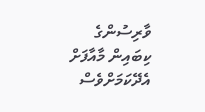ވާރިސުންގެ ކިބައިން މާއާފަށް އެދޭކަމަށްވެސް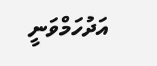އަދުހަމްވަނީ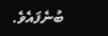ބުނެފައެވެ.